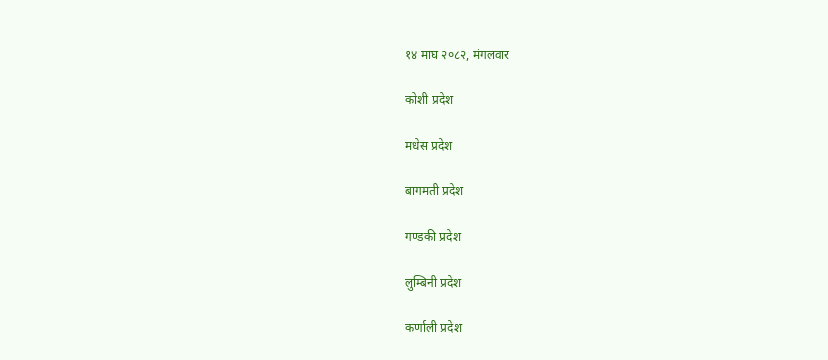१४ माघ २०८२, मंगलवार

कोशी प्रदेश

मधेस प्रदेश

बागमती प्रदेश

गण्डकी प्रदेश

लुम्बिनी प्रदेश

कर्णाली प्रदेश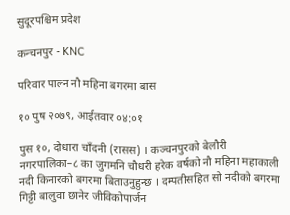सुदूरपश्चिम प्रदेश

कन्चनपुर - KNC

परिवार पाल्न नौ महिना बगरमा बास

१० पुष २०७९, आईतवार ०४:०१

पुस १०, दोधारा चाँदनी (रासस) । कञ्चनपुरको बेलौरी नगरपालिका–८ का जुगमनि चौधरी हरेक वर्षको नौ महिना महाकाली नदी किनारको बगरमा बिताउनुहुन्छ । दम्पतीसहित सो नदीको बगरमा गिट्टी बालुवा छानेर जीविकोपार्जन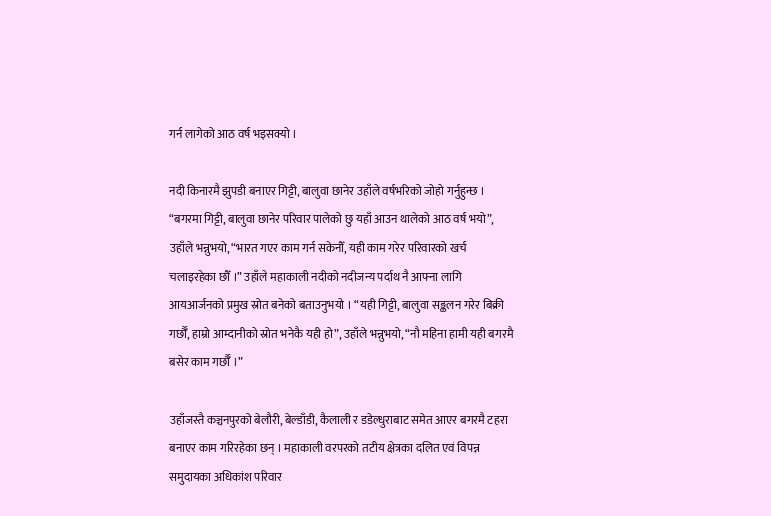गर्न लागेको आठ वर्ष भइसक्यो ।

नदी किनारमै झुपडी बनाएर गिट्टी, बालुवा छानेर उहाँले वर्षभरिको जोहो गर्नुहुन्छ । “बगरमा गिट्टी, बालुवा छानेर परिवार पालेको छु यहाँ आउन थालेको आठ वर्ष भयो”, उहाँले भन्नुभयो, “भारत गएर काम गर्न सकेनौँ, यही काम गरेर परिवारको खर्च चलाइरहेका छौँ ।” उहाँले महाकाली नदीको नदीजन्य पर्दाथ नै आफ्ना लागि आयआर्जनको प्रमुख स्रोत बनेको बताउनुभयो । “यही गिट्टी, बालुवा सङ्कलन गरेर बिक्री गर्छौँ, हाम्रो आम्दानीको स्रोत भनेकै यही हो”, उहाँले भन्नुभयो, “नौ महिना हामी यही बगरमै बसेर काम गर्छौँ ।”

उहाँजस्तै कञ्चनपुरको बेलौरी, बेल्डाँडी, कैलाली र डडेल्धुराबाट समेत आएर बगरमै टहरा बनाएर काम गरिरहेका छन् । महाकाली वरपरको तटीय क्षेत्रका दलित एवं विपन्न समुदायका अधिकांश परिवार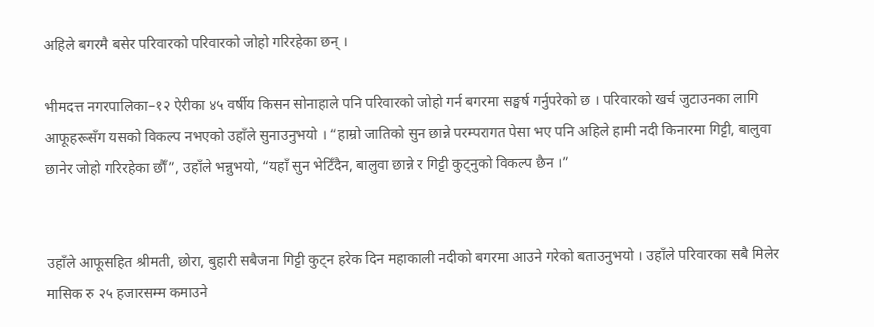अहिले बगरमै बसेर परिवारको परिवारको जोहो गरिरहेका छन् ।

भीमदत्त नगरपालिका–१२ ऐरीका ४५ वर्षीय किसन सोनाहाले पनि परिवारको जोहो गर्न बगरमा सङ्घर्ष गर्नुपरेको छ । परिवारको खर्च जुटाउनका लागि आफूहरूसँग यसको विकल्प नभएको उहाँले सुनाउनुभयो । “हाम्रो जातिको सुन छान्ने परम्परागत पेसा भए पनि अहिले हामी नदी किनारमा गिट्टी, बालुवा छानेर जोहो गरिरहेका छौँ”, उहाँले भन्नुभयो, “यहाँ सुन भेटिँदैन, बालुवा छान्ने र गिट्टी कुट्नुको विकल्प छैन ।”


उहाँले आफूसहित श्रीमती, छोरा, बुहारी सबैजना गिट्टी कुट्न हरेक दिन महाकाली नदीको बगरमा आउने गरेको बताउनुभयो । उहाँले परिवारका सबै मिलेर मासिक रु २५ हजारसम्म कमाउने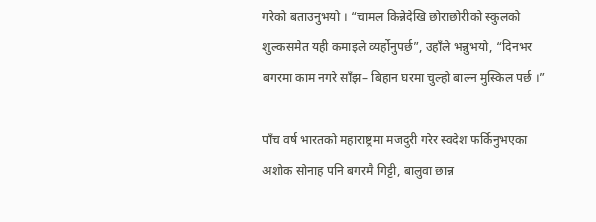गरेको बताउनुभयो । “चामल किन्नेदेखि छोराछोरीको स्कुलको शुल्कसमेत यही कमाइले व्यर्होनुपर्छ”, उहाँले भन्नुभयो, “दिनभर बगरमा काम नगरे साँझ– बिहान घरमा चुल्हो बाल्न मुस्किल पर्छ ।”

पाँच वर्ष भारतको महाराष्ट्रमा मजदुरी गरेर स्वदेश फर्किनुभएका अशोक सोनाह पनि बगरमै गिट्टी, बालुवा छान्न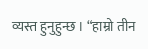व्यस्त हुनुहुन्छ । “हाम्रो तीन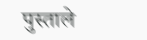पुस्ताले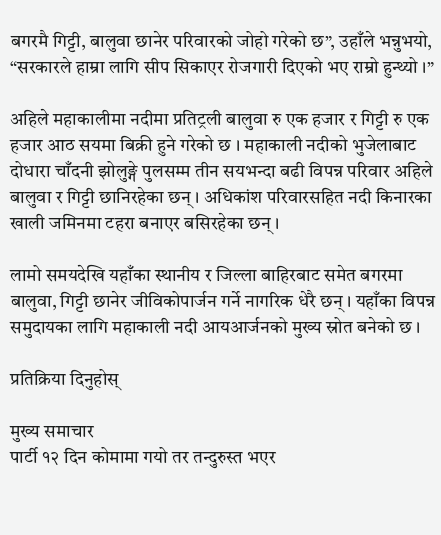बगरमै गिट्टी, बालुवा छानेर परिवारको जोहो गरेको छ”, उहाँले भन्नुभयो, “सरकारले हाम्रा लागि सीप सिकाएर रोजगारी दिएको भए राम्रो हुन्थ्यो ।”

अहिले महाकालीमा नदीमा प्रतिट्रली बालुवा रु एक हजार र गिट्टी रु एक हजार आठ सयमा बिक्री हुने गरेको छ । महाकाली नदीको भुजेलाबाट दोधारा चाँदनी झोलुङ्गे पुलसम्म तीन सयभन्दा बढी विपन्न परिवार अहिले बालुवा र गिट्टी छानिरहेका छन् । अधिकांश परिवारसहित नदी किनारका खाली जमिनमा टहरा बनाएर बसिरहेका छन् ।

लामो समयदेखि यहाँका स्थानीय र जिल्ला बाहिरबाट समेत बगरमा बालुवा, गिट्टी छानेर जीविकोपार्जन गर्ने नागरिक धेरै छन् । यहाँका विपन्न समुदायका लागि महाकाली नदी आयआर्जनको मुख्य स्रोत बनेको छ ।

प्रतिक्रिया दिनुहोस्

मुख्य समाचार
पार्टी १२ दिन कोमामा गयो तर तन्दुरुस्त भएर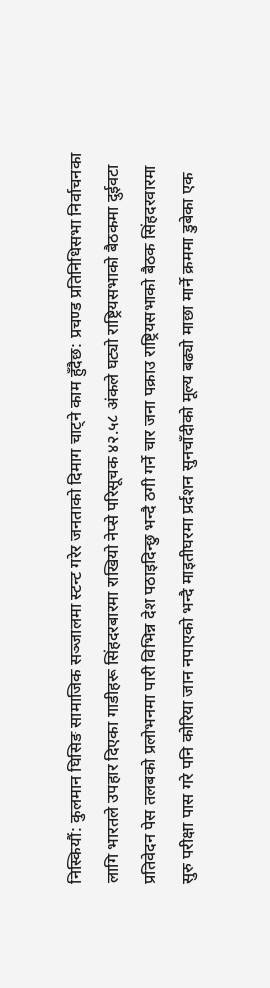निस्कियौं: कुलमान घिसिङ सामाजिक सञ्जालमा स्टन्ट गरेर जनताको दिमाग चाट्ने काम हुँदैछ: प्रचण्ड प्रतिनिधिसभा निर्वाचनका लागि भारतले उपहार दिएका गाडीहरू सिंहदरबारमा राखियो नेप्से परिसूचक ४२.५८ अंकले घट्यो राष्ट्रियसभाको बैठकमा दुईवटा प्रतिवेदन पेस तलबको प्रलोभनमा पारी विभिन्न देश पठाइदिन्छु भन्दै ठगी गर्ने चार जना पक्राउ राष्ट्रियसभाको बैठक सिंहदरवारमा सुरु परीक्षा पास गरे पनि कोरिया जान नपाएको भन्दै माइतीघरमा प्रर्दशन सुनचाँदीको मूल्य बढ्यो माछा मार्ने क्रममा डुबेका एक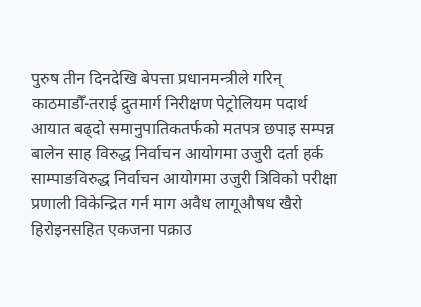पुरुष तीन दिनदेखि बेपत्ता प्रधानमन्त्रीले गरिन् काठमाडौँ-तराई द्रुतमार्ग निरीक्षण पेट्रोलियम पदार्थ आयात बढ्दो समानुपातिकतर्फको मतपत्र छपाइ सम्पन्न बालेन साह विरुद्ध निर्वाचन आयोगमा उजुरी दर्ता हर्क साम्पाङविरुद्ध निर्वाचन आयोगमा उजुरी त्रिविको परीक्षा प्रणाली विकेन्द्रित गर्न माग अवैध लागूऔषध खैरो हिरोइनसहित एकजना पक्राउ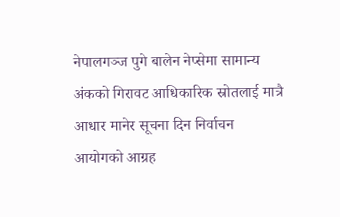नेपालगञ्ज पुगे बालेन नेप्सेमा सामान्य अंकको गिरावट आधिकारिक स्रोतलाई मात्रै आधार मानेर सूचना दिन निर्वाचन आयोगको आग्रह